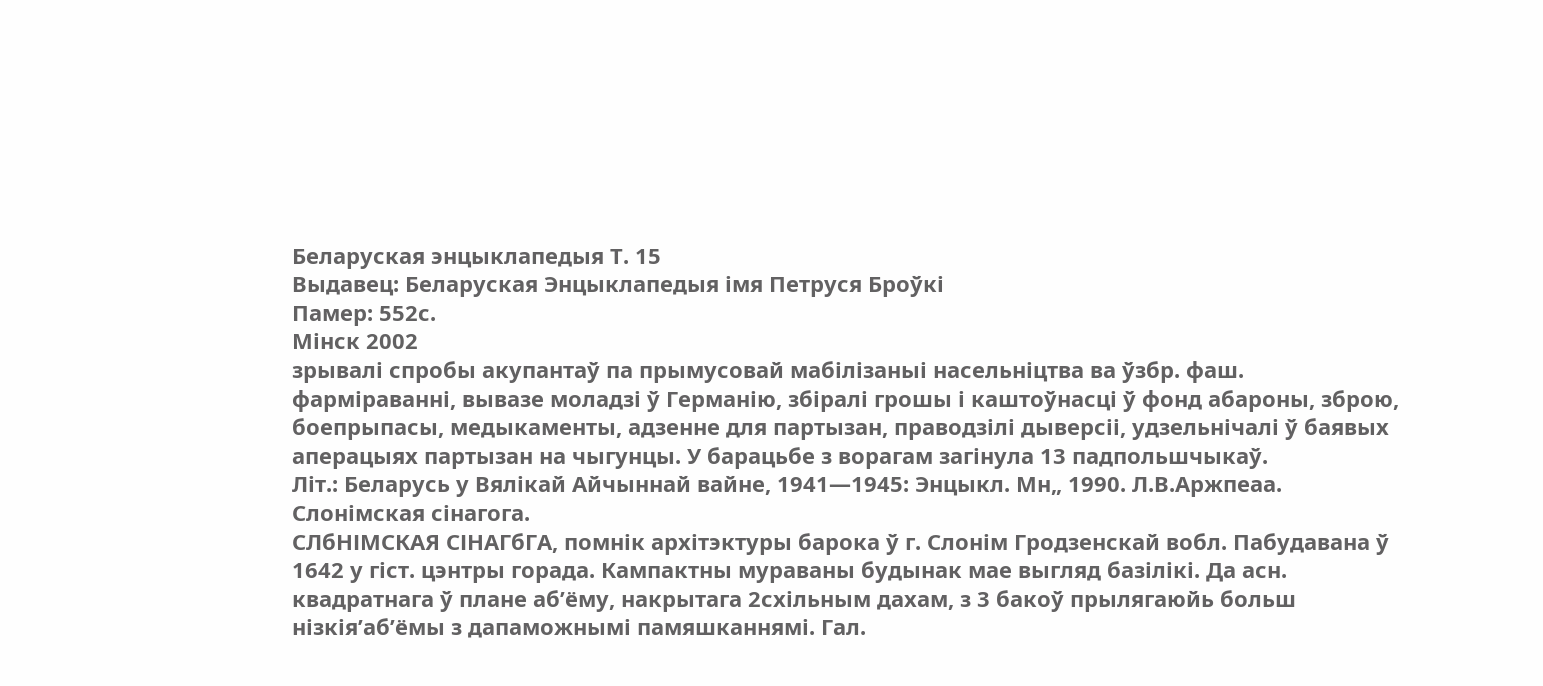Беларуская энцыклапедыя Т. 15
Выдавец: Беларуская Энцыклапедыя імя Петруся Броўкі
Памер: 552с.
Мінск 2002
зрывалі спробы акупантаў па прымусовай мабілізаныі насельніцтва ва ўзбр. фаш. фарміраванні, вывазе моладзі ў Германію, збіралі грошы і каштоўнасці ў фонд абароны, зброю, боепрыпасы, медыкаменты, адзенне для партызан, праводзілі дыверсіі, удзельнічалі ў баявых аперацыях партызан на чыгунцы. У барацьбе з ворагам загінула 13 падпольшчыкаў.
Літ.: Беларусь у Вялікай Айчыннай вайне, 1941—1945: Энцыкл. Мн„ 1990. Л.В.Аржпеаа.
Слонімская сінагога.
СЛбНІМСКАЯ СІНАГбГА, помнік архітэктуры барока ў г. Слонім Гродзенскай вобл. Пабудавана ў 1642 у гіст. цэнтры горада. Кампактны мураваны будынак мае выгляд базілікі. Да асн. квадратнага ў плане аб’ёму, накрытага 2схільным дахам, з 3 бакоў прылягаюйь больш нізкія’аб’ёмы з дапаможнымі памяшканнямі. Гал.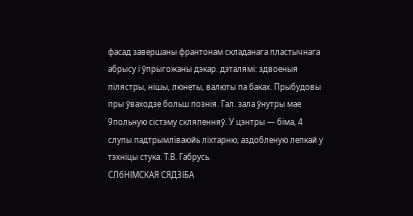фасад завершаны франтонам складанага пластычнага абрысу і ўпрыгожаны дэкар. дэталямі: здвоеныя пілястры, нішы, люнеты, валюты па баках. Прыбудовы пры ўваходзе больш познія. Гал. зала ўнутры мае 9польную сістэму скляпенняў. У цэнтры — біма, 4 слупы падтрымліваюйь ліхтарню, аздобленую лепкай у тэхніцы стука. Т.В. Габрусь.
СЛбНІМСКАЯ СЯДЗІБА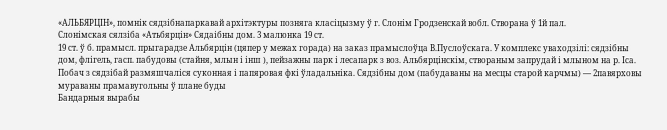«АЛЬБЯРЦІН», помнік сядзібнапаркавай архітэктуры позняга класіцызму ў г. Слонім Гродзенскай вобл. Створана ў 1й пал.
Слонімская сялзіба «Атьбярцін» Сядаібны дом. 3 малюнка 19 ст.
19 ст. ў б. прамысл. прыгарадзе Альбярцін (цяпер у межах горада) на заказ прамыслоўца В.Пуслоўскага. У комплекс уваходзілі: сядзібны дом, флігель, гасп. пабудовы (стайня, млын і інш ), пейзажны парк і лесапарк з воз. Альбярцінскім, створаным запрудай і млыном на р. Іса. Побач з сядзібай размяшчаліся суконная і папяровая фкі ўладальніка. Сядзібны дом (пабудаваны на месцы старой карчмы) — 2павярховы мураваны прамавугольны ў плане буды
Бандарныя вырабы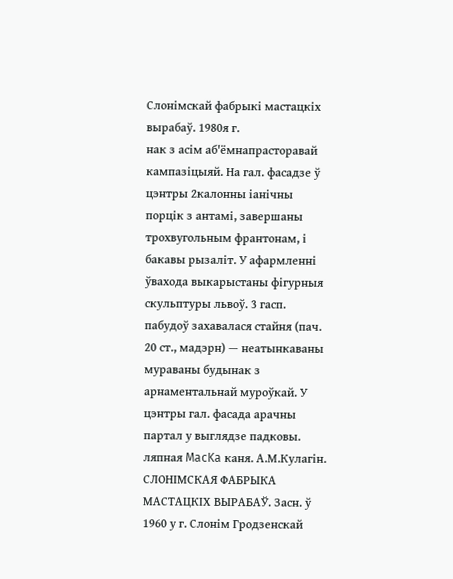Слонімскай фабрыкі мастацкіх вырабаў. 1980я г.
нак з асім аб'ёмнапрасторавай кампазіцыяй. На гал. фасадзе ў цэнтры 2калонны іанічны порцік з антамі, завершаны трохвугольным франтонам, і бакавы рызаліт. У афармленні ўвахода выкарыстаны фігурныя скульптуры львоў. 3 гасп. пабудоў захавалася стайня (пач. 20 ст., мадэрн) — неатынкаваны мураваны будынак з арнаментальнай муроўкай. У цэнтры гал. фасада арачны партал у выглядзе падковы. ляпная MacKa каня. А.М.Кулагін.
СЛОНІМСКАЯ ФАБРЫКА МАСТАЦКІХ ВЫРАБАЎ. Засн. ў 1960 у г. Слонім Гродзенскай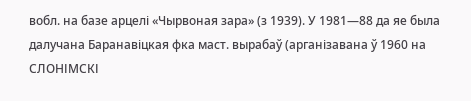вобл. на базе арцелі «Чырвоная зара» (з 1939). У 1981—88 да яе была далучана Баранавіцкая фка маст. вырабаў (арганізавана ў 1960 на
СЛОНІМСКІ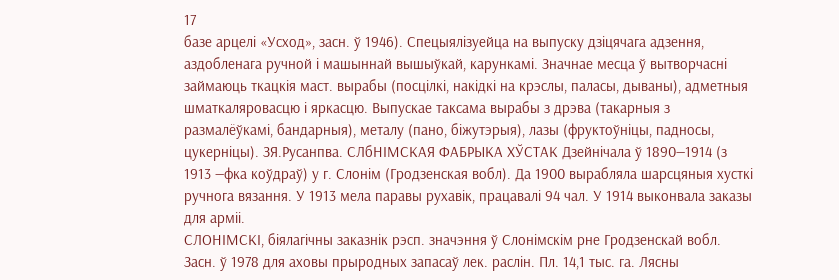17
базе арцелі «Усход», засн. ў 1946). Спецыялізуейца на выпуску дзіцячага адзення, аздобленага ручной і машыннай вышыўкай, карункамі. Значнае месца ў вытворчасні займаюць ткацкія маст. вырабы (посцілкі, накідкі на крэслы, паласы, дываны), адметныя шматкаляровасцю і яркасцю. Выпускае таксама вырабы з дрэва (такарныя з размалёўкамі, бандарныя), металу (пано, біжутэрыя), лазы (фруктоўніцы, падносы, цукерніцы). ЗЯ.Русанпва. СЛбНІМСКАЯ ФАБРЫКА ХЎСТАК Дзейнічала ў 1890—1914 (з 1913 —фка коўдраў) у г. Слонім (Гродзенская вобл). Да 1900 вырабляла шарсцяныя хусткі ручнога вязання. У 1913 мела паравы рухавік, працавалі 94 чал. У 1914 выконвала заказы для арміі.
СЛОНІМСКІ, біялагічны заказнік рэсп. значэння ў Слонімскім рне Гродзенскай вобл. Засн. ў 1978 для аховы прыродных запасаў лек. раслін. Пл. 14,1 тыс. га. Лясны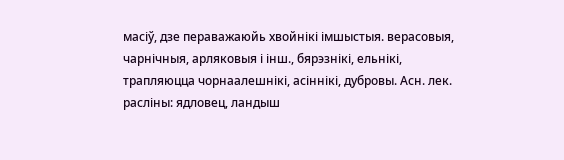масіў, дзе пераважаюйь хвойнікі імшыстыя. верасовыя, чарнічныя, арляковыя і інш., бярэзнікі, ельнікі, трапляюцца чорнаалешнікі, асіннікі, дубровы. Асн. лек. расліны: ядловец, ландыш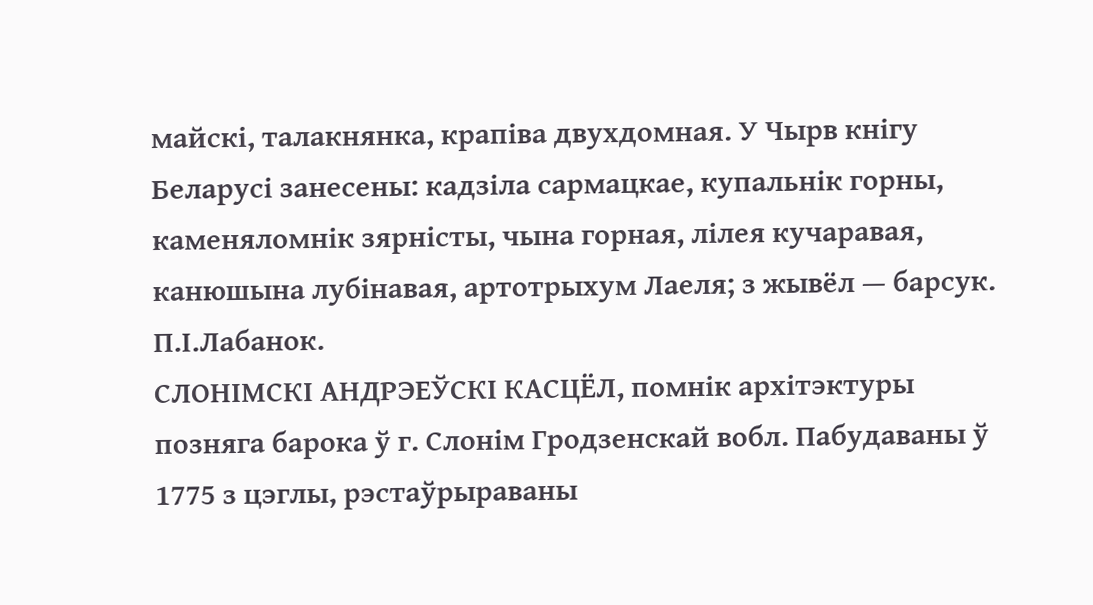майскі, талакнянка, крапіва двухдомная. У Чырв кнігу Беларусі занесены: кадзіла сармацкае, купальнік горны, каменяломнік зярністы, чына горная, лілея кучаравая, канюшына лубінавая, артотрыхум Лаеля; з жывёл — барсук. П.І.Лабанок.
СЛОНІМСКІ АНДРЭЕЎСКІ КАСЦЁЛ, помнік архітэктуры позняга барока ў г. Слонім Гродзенскай вобл. Пабудаваны ў 1775 з цэглы, рэстаўрыраваны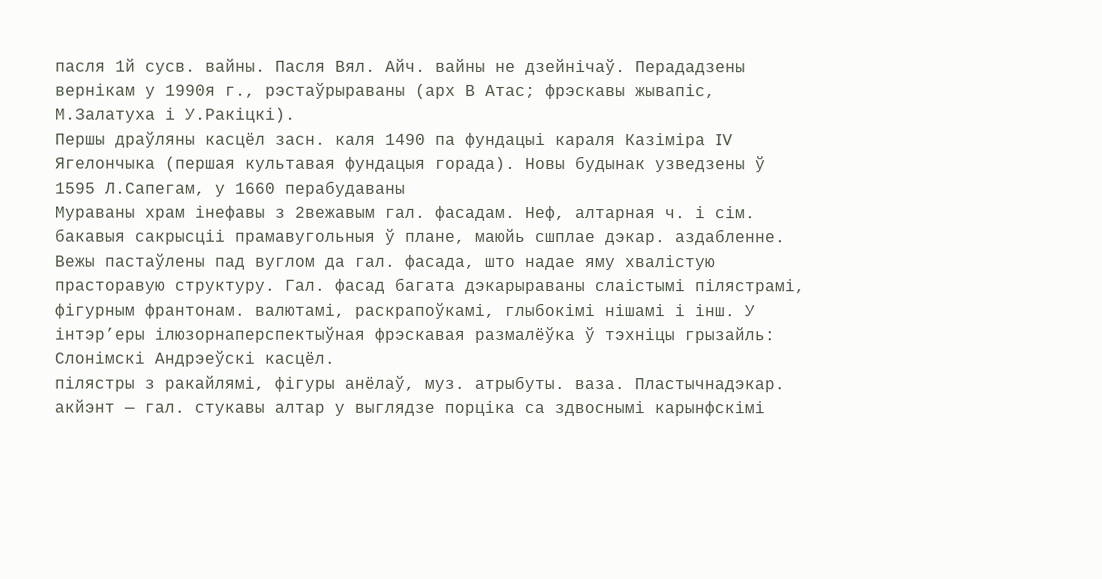пасля 1й сусв. вайны. Пасля Вял. Айч. вайны не дзейнічаў. Перададзены вернікам у 1990я г., рэстаўрыраваны (арх В Атас; фрэскавы жывапіс, М.Залатуха і У.Ракіцкі).
Першы драўляны касцёл засн. каля 1490 па фундацыі караля Казіміра IV Ягелончыка (першая культавая фундацыя горада). Новы будынак узведзены ў 1595 Л.Сапегам, у 1660 перабудаваны
Мураваны храм інефавы з 2вежавым гал. фасадам. Неф, алтарная ч. і сім. бакавыя сакрысціі прамавугольныя ў плане, маюйь сшплае дэкар. аздабленне. Вежы пастаўлены пад вуглом да гал. фасада, што надае яму хвалістую прасторавую структуру. Гал. фасад багата дэкарыраваны слаістымі пілястрамі, фігурным франтонам. валютамі, раскрапоўкамі, глыбокімі нішамі і інш. У інтэр’еры ілюзорнаперспектыўная фрэскавая размалёўка ў тэхніцы грызайль:
Слонімскі Андрэеўскі касцёл.
пілястры з ракайлямі, фігуры анёлаў, муз. атрыбуты. ваза. Пластычнадэкар. акйэнт — гал. стукавы алтар у выглядзе порціка са здвоснымі карынфскімі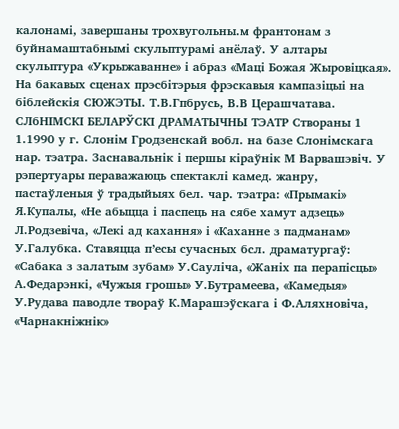калонамі, завершаны трохвугольны.м франтонам з буйнамаштабнымі скульптурамі анёлаў. У алтары скульптура «Укрыжаванне» і абраз «Маці Божая Жыровіцкая». На бакавых сценах прэсбітэрыя фрэскавыя кампазіцыі на біблейскія СЮЖЭТЫ. Т.В.Гпбрусь, В.В Церашчатава.
СЛбНІМСКІ БЕЛАРЎСКІ ДРАМАТЫЧНЫ ТЭАТР Створаны 1 1.1990 у г. Слонім Гродзенскай вобл. на базе Слонімскага нар. тэатра. Заснавальнік і першы кіраўнік М Варвашэвіч. У рэпертуары пераважаюць спектаклі камед. жанру, пастаўленыя ў традыйыях бел. чар. тэатра: «Прымакі» Я.Купалы, «Не абыцца і паспець на сябе хамут адзець» Л.Родзевіча, «Лекі ад кахання» і «Каханне з падманам» У.Галубка. Ставяцца п’есы сучасных бсл. драматургаў: «Сабака з залатым зубам» У.Сауліча, «Жаніх па перапісцы» А.Федарэнкі, «Чужыя грошы» У.Бутрамеева, «Камедыя» У.Рудава паводле твораў К.Марашэўскага і Ф.Аляхновіча, «Чарнакніжнік»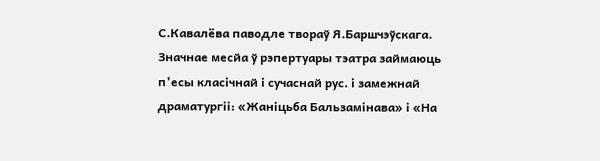С.Кавалёва паводле твораў Я.Баршчэўскага. Значнае месйа ў рэпертуары тэатра займаюць п’есы класічнай і сучаснай рус. і замежнай драматургіі: «Жаніцьба Бальзамінава» і «На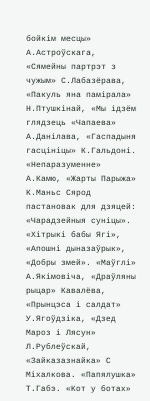бойкім месцы» А.Астроўскага, «Сямейны партрэт з чужым» С.Лабазёрава, «Пакуль яна памірала» Н.Птушкінай, «Мы ідзём глядзець «Чапаева» А.Данілава, «Гаспадыня гасцініцы» К.Гальдоні. «Непаразуменне» А.Камю, «Жарты Парыжа» К.Маньс Сярод пастановак для дзяцей: «Чарадзейныя суніцы». «Хітрыкі бабы Ягі», «Апошні дыназаўрык», «Добры змей». «Маўглі» А.Якімовіча, «Драўляны рыцар» Кавалёва, «Прынцэса і салдат» У.Ягоўдзіка, «Дзед Мароз і Лясун» Л.Рублеўскай, «Зайказазнайка» С Міхалкова. «Папялушка» Т.Габэ. «Кот у ботах»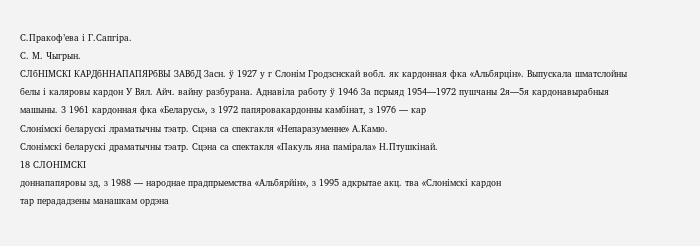С.Пракоф’ева і Г.Сапгіра.
С. М. Чыгрын.
СЛбНІМСКІ КАРДбННАПАПЯРбВЫ ЗАВбД Засн. ў 1927 у г Слонім Гродзснскай вобл. як кардонная фка «Альбярцін». Выпускала шматслойны белы і каляровы кардон У Вял. Айч. вайну разбурана. Аднавіла работу ў 1946 За псрыяд 1954—1972 пушчаны 2я—5я кардонавырабныя машыны. 3 1961 кардонная фка «Беларусь», з 1972 папяровакардонны камбінат, з 1976 — кар
Слонімскі беларускі лраматычны тэатр. Сцэна са спекгакля «Непаразуменне» А.Камю.
Слонімскі беларускі драматычны тэатр. Сцэна са спектакля «Пакуль яна памірала» Н.Птушкінай.
18 СЛОНІМСКІ
доннапапяровы зд, з 1988 — народнае прадпрыемства «Альбярйін», з 1995 адкрытае акц. тва «Слонімскі кардон
тар перададзены манашкам ордэна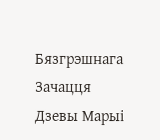Бязгрэшнага Зачацця Дзевы Марыі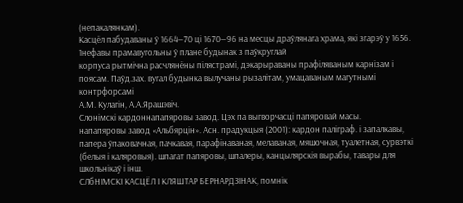(непакалянкам).
Касцёл пабудаваны ў 1664—70 ці 1670—96 на месцы драўлянага храма, які згарэў у 1656. 1нефавы прамавугольны ў плане будынак з паўкруглай
корпуса рытмічна расчлянёны пілястрамі, дэкарыраваны прафіляваным карнізам і поясам. Паўд.зах. вугал будынка вылучаны рызалітам, умацаваным магутнымі контрфорсамі
A.М. Кулагін, А.А.Ярашэвіч.
Слонімскі кардоннапапяровы завод. Цэх па выгворчасці папяровай масы.
напапяровы завод «Альбярцін». Асн. прадукцыя (2001): кардон паліграф. і запалкавы, папера ўпаковачная, пачкавая, парафінаваная, мелаваная, мяшочная, туалетная, сурвэткі (белыя і каляровыя). шпагат папяровы, шпалеры, канцылярскія вырабы, тавары для школьнікаў і інш.
СЛбНІМСКІ КАСЦЁЛ I КЛЯШТАР БЕРНАРДЗІНАК, помнік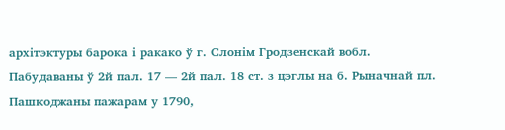архітэктуры барока і ракако ў г. Слонім Гродзенскай вобл. Пабудаваны ў 2й пал. 17 — 2й пал. 18 ст. з цэглы на б. Рыначнай пл. Пашкоджаны пажарам у 1790,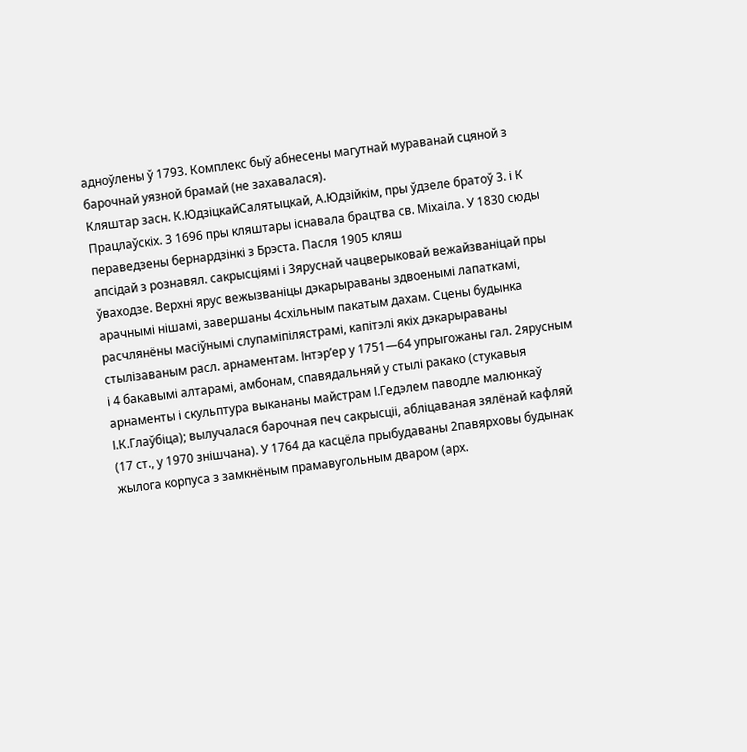адноўлены ў 1793. Комплекс быў абнесены магутнай мураванай сцяной з барочнай уязной брамай (не захавалася).
Кляштар засн. К.ЮдзіцкайСалятыцкай, А.Юдзійкім, пры ўдзеле братоў 3. і К Працлаўскіх. 3 1696 пры кляштары існавала брацтва св. Міхаіла. У 1830 сюды пераведзены бернардзінкі з Брэста. Пасля 1905 кляш
апсідай з рознавял. сакрысціямі і 3яруснай чацверыковай вежайзваніцай пры ўваходзе. Верхні ярус вежызваніцы дэкарыраваны здвоенымі лапаткамі, арачнымі нішамі, завершаны 4схільным пакатым дахам. Сцены будынка расчлянёны масіўнымі слупаміпілястрамі, капітэлі якіх дэкарыраваны стылізаваным расл. арнаментам. Інтэр’ер у 1751—64 упрыгожаны гал. 2ярусным і 4 бакавымі алтарамі, амбонам, спавядальняй у стылі ракако (стукавыя арнаменты і скульптура выкананы майстрам І.Гедэлем паводле малюнкаў І.К.Глаўбіца); вылучалася барочная печ сакрысціі, абліцаваная зялёнай кафляй (17 ст., у 1970 знішчана). У 1764 да касцёла прыбудаваны 2павярховы будынак жылога корпуса з замкнёным прамавугольным дваром (арх.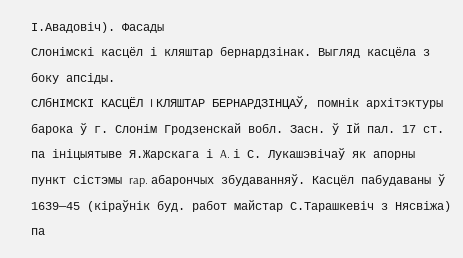І.Авадовіч). Фасады
Слонімскі касцёл і кляштар бернардзінак. Выгляд касцёла з боку апсіды.
СЛбНІМСКІ КАСЦЁЛ I КЛЯШТАР БЕРНАРДЗІНЦАЎ, помнік архітэктуры барока ў г. Слонім Гродзенскай вобл. Засн. ў Ій пал. 17 ст. па ініцыятыве Я.Жарскага і A. і С. Лукашэвічаў як апорны пункт сістэмы rap. абарончых збудаванняў. Касцёл пабудаваны ў 1639—45 (кіраўнік буд. работ майстар С.Тарашкевіч з Нясвіжа) па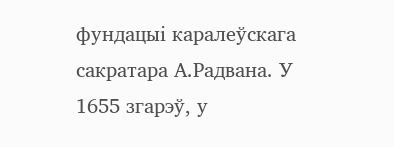фундацыі каралеўскага сакратара А.Радвана. У 1655 згарэў, у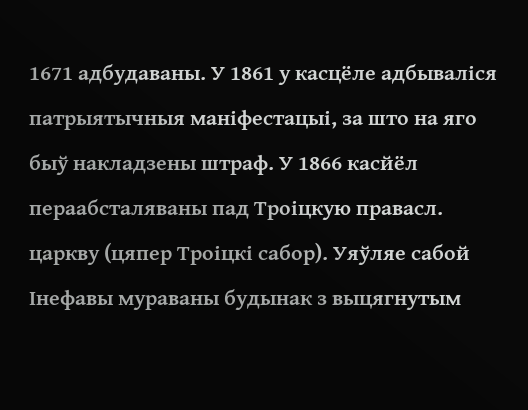1671 адбудаваны. У 1861 у касцёле адбываліся патрыятычныя маніфестацыі, за што на яго быў накладзены штраф. У 1866 касйёл пераабсталяваны пад Троіцкую правасл. царкву (цяпер Троіцкі сабор). Уяўляе сабой Інефавы мураваны будынак з выцягнутым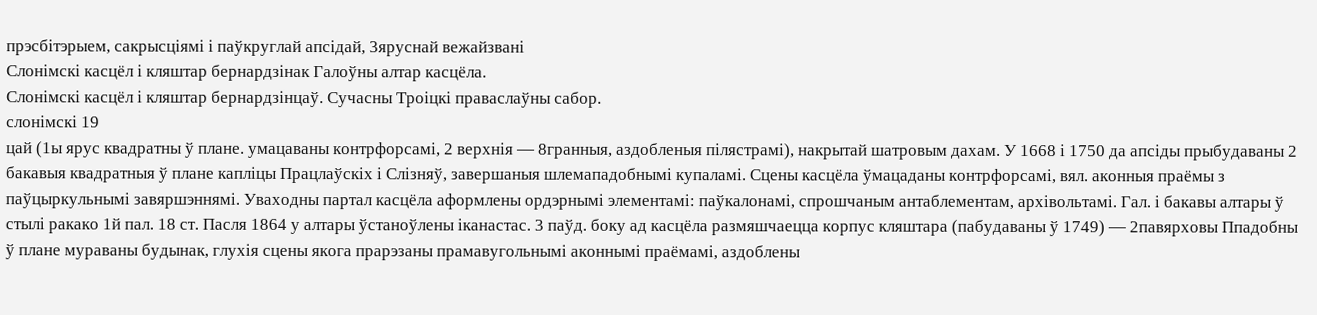прэсбітэрыем, сакрысціямі і паўкруглай апсідай, 3яруснай вежайзвані
Слонімскі касцёл і кляштар бернардзінак Галоўны алтар касцёла.
Слонімскі касцёл і кляштар бернардзінцаў. Сучасны Троіцкі праваслаўны сабор.
слонімскі 19
цай (1ы ярус квадратны ў плане. умацаваны контрфорсамі, 2 верхнія — 8гранныя, аздобленыя пілястрамі), накрытай шатровым дахам. У 1668 і 1750 да апсіды прыбудаваны 2 бакавыя квадратныя ў плане капліцы Працлаўскіх і Слізняў, завершаныя шлемападобнымі купаламі. Сцены касцёла ўмацаданы контрфорсамі, вял. аконныя праёмы з паўцыркульнымі завяршэннямі. Уваходны партал касцёла аформлены ордэрнымі элементамі: паўкалонамі, спрошчаным антаблементам, архівольтамі. Гал. і бакавы алтары ў стылі ракако 1й пал. 18 ст. Пасля 1864 у алтары ўстаноўлены іканастас. 3 паўд. боку ад касцёла размяшчаецца корпус кляштара (пабудаваны ў 1749) — 2павярховы Ппадобны ў плане мураваны будынак, глухія сцены якога прарэзаны прамавугольнымі аконнымі праёмамі, аздоблены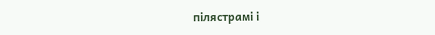пілястрамі і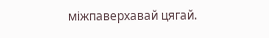міжпаверхавай цягай.